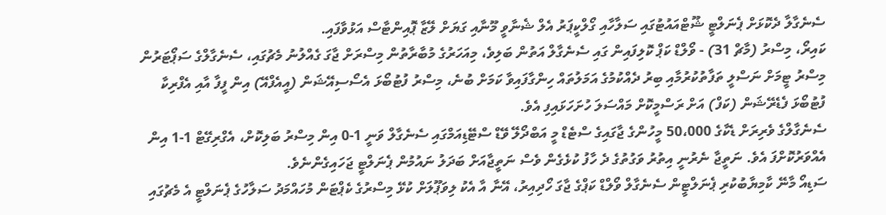ސެނެގާލާ ދެކޮޅަށް ޕެނަލްޓީ ޝޫޓްއައުޓުގައި ސަލާހާއި ގޯލްކީޕަރު އެލް ޝެނާވީ މޫނާއި ގަޔަށް ލޭޒާ ޕޮއިންޓާސް އަޅުވާފައި.
ކައިރޯ، މިސްރު (މާޗް 31) - ވޯލްޑް ކަޕް ކޮލިފައިން ގައި ސެނެގާލް އަތުން ބަލިވެ، މިއަހަރުގެ މުބާރާތުން މިސްރަށް ޖާގަ ގެއްލުނު މެޗުގައި، ސެނެގާލްގެ ސަޕޯޓަރުން މިސްރު ޓީމަށް ނަސްލީ ތަފާތުކުރުމާއި ބިރު ދެއްކުމުގެ އަމަލުތައް ހިންގާފައިވާ ކަމަށް ބުނެ، މިސްރު ފުޓުބޯޅަ އެސޯސިއޭޝަން (އީއެފްއޭ) އިން ފީފާ އާއި އެފްރިކާ ފުޓުބޯޅަ ފެޑެރޭޝަން (ކަފް) އަށް ރަސްމީކޮށް މައްސަލަ ހުށަހަޅައިފި އެވެ.
ސެނެގާލްގެ ވެރިރަށް ޑެކާގެ 50،000 މީހުންގެ ޖާގައިގެ ސްޓެޑް މީ އަބްދޯލޭ ވޭޑް ސްޓޭޑިއަމްގައި ސެނެގާލް ވަނީ 1-0 އިން މިސްރު ބަލިކޮށް، އެގްރިގޭޓް 1-1 އިން އެއްވަރުކޮށްފަ އެވެ. ނަތީޖާ ނެރުނީ އިތުރު ވަގުތުގެ ދެ ހާފު ކުޅެގެން ވެސް ނަތީޖާއަށް ބަދަލު ނައުމުން ޕެނަލްޓީ ޖަހައިގެންނެވެ.
ސަޑިއޯ މާނޭ ކާމިޔާބުކުރި ޕެނަލްޓީން ސެނެގާލް ވޯލްޑް ކަޕްގެ ޖާގަ ހޯދިއިރު، އޭނާ އާ އެކު ލިވަޕޫލަށް ކުޅޭ މިސްރުގެ ކެޕްޓަން މުހައްމަދު ސަލާހުގެ ޕެނަލްޓީ އެ މެޗުގައި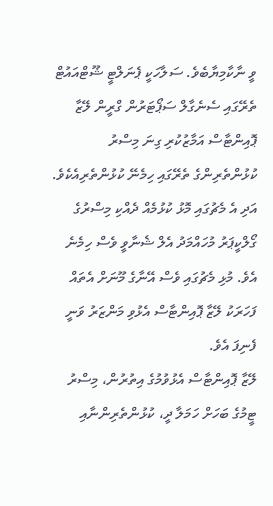ވީ ނާކާމިޔާބެވެ. ސަލާހަކީ ޕެނަލްޓީ ޝޫޓްއައުޓް ތެރޭގައި ސެނެގާލް ސަޕޯޓަރުން ގްރީން ލޭޒާ ޕޮއިންޓާސް އަމާޒުކުރި ގިނަ މިސްރު ކުޅުންތެރިންގެ ތެރޭގައި ހިމެނޭ ކުޅުންތެރިއެކެވެ. އަދި އެ މެޗުގައި މޮޅު ކުޅުމެއް ދެއްކި މިސްރުގެ ގޯލްކީޕަރު މުހައްމަދު އެލް ޝެނާވީ ވެސް ހިމެނެ އެވެ. މުޅި މެޗުގައި ވެސް އޭނާގެ މޫނަށް އެތައް ފަހަރަކު ލޭޒާ ޕޮއިންޓާސް އެޅުވި މަންޒަރު ވަނީ ފެނިފަ އެވެ.
ލޭޒާ ޕޮއިންޓާސް އެޅުވުމުގެ އިތުރުން، މިސްރު ޓީމުގެ ބަހަށް ހަމަލާ ދީ، ކުޅުންތެރިންނާއި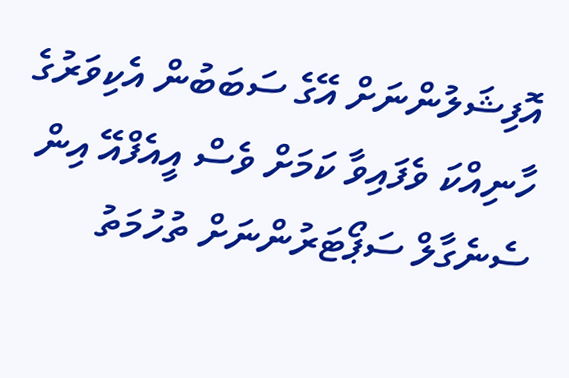އޮފިޝަލުންނަށް އޭގެ ސަބަބުން އެކިވަރުގެ ހާނިއްކަ ވެފައިވާ ކަމަށް ވެސް އީއެފްއޭ އިން ސެނެގާލް ސަޕޯޓަރުންނަށް ތުހުމަތު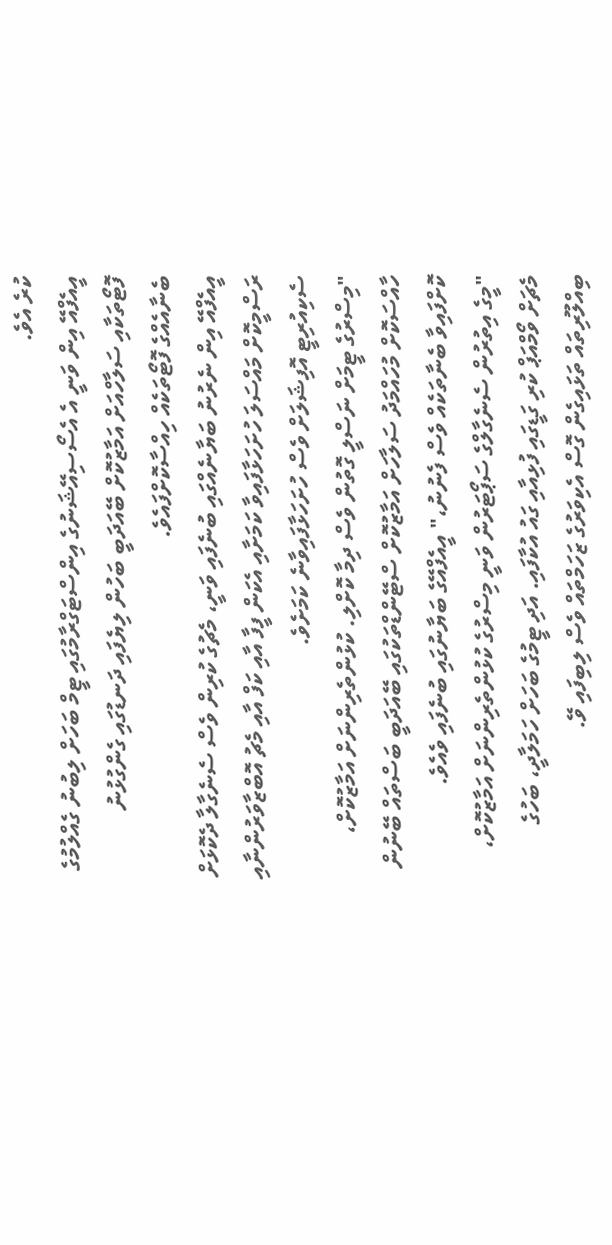ކުރެ އެވެ.
އީއެފްއޭ އިން ވަނީ އެ އެސޯސިއޭޝަނުގެ އިންސްޓަގްރާމުގައި ޓީމް ބަހަށް ލިބުނު ގެއްލުމުގެ ފޮޓޯތަކާއި ސަލާހްއަށް އަމާޒުކޮށް ބޭއަދަބީ ބަހުން ލިޔެފައި ދަނޑުގައި ގެންގުޅުނު ބެނާއެއްގެ ފޮޓޯތަކެއް ހިއްސާކޮށްފައެވެ.
އީއެފްއޭ އިން ނެރުނު ބަޔާނެއްގައި ބުނެފައި ވަނީ، މެޗުގެ ކުރިން ވެސް ސެނެގާލާ ދެކޮޅަށް ރަސްމީކޮށް މައްސަލަ ހުށަހަޅާފައިވާ ކަމަށާއި އެކަން ފީފާ އާއި ކަފް އާއި މެޗު އޮބްޒާވަރުންނާއި ސެކިއުރިޓީ އޮފިޝަލަށް ވެސް ހުށަހަޅާފައިވާނެ ކަމަށެވެ.
"މިސްރުގެ ޓީމަށް ނަސްލީ ގޮތުން ވެސް ދިމާ ކޮށްލި. ކުޅުންތެރިންނަށް އަމާޒުކޮށް، ހާއްސަކޮށް މުހައްމަދު ސަލާހަށް އަމާޒުކޮށް ސްޓޭންޑްތަކުގައި ބޭއަދަބީ ބަސްތައް ބޭނުން ކޮށްފައިވާ ބެނާތަކެއް ވެސް ފެނުނު،" އީއެފްއޭގެ ބަޔާނުގައި ބުނެފައި ވެއެވެ.
"މީގެ އިތުރުން ސެނެގާލްގެ ސަޕޯޓަރުން ވަނީ މިސްރުގެ ކުޅުންތެރިންނަށް އަމާޒުކޮށް، މެޗަށް ވޯމްއަޕް ކުރި ގަޑީގައި ފުޅިއާއި ގައު އުކާފައި. އަދި ޓީމުގެ ބަހަށް ހަމަލާދީ، ބަހުގެ ބިއްލޫރިތައް ތަޅައިގެން ގޮސް އެކިވަރުގެ ޒަހަމްތައް ވެސް ލިބިފައި ވޭ.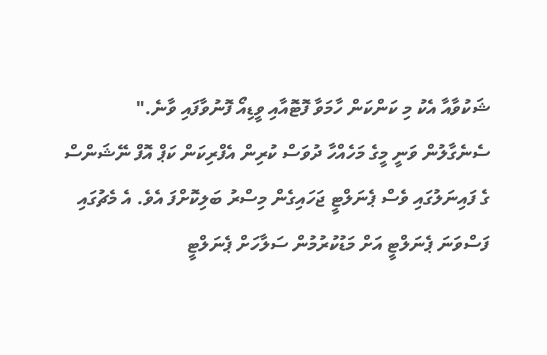ޝަކުވާއާ އެކު މި ކަންކަން ހާމަވާ ފޮޓޮއާއި ވީޑިއޯ ފޮނުވާފައި ވާނެ."
ސެނެގާލުން ވަނީ މީގެ މަހެއްހާ ދުވަސް ކުރިން އެފްރިކަން ކަޕް އޮފް ނޭޝަންސް ގެ ފައިނަލުގައި ވެސް ޕެނަލްޓީ ޖަހައިގެން މިސްރު ބަލިކޮށްފަ އެވެ. އެ މެޗުގައި ފަސްވަނަ ޕެނަލްޓީ އަށް މަޑުކުރުމުން ސަލާހަށް ޕެނަލްޓީ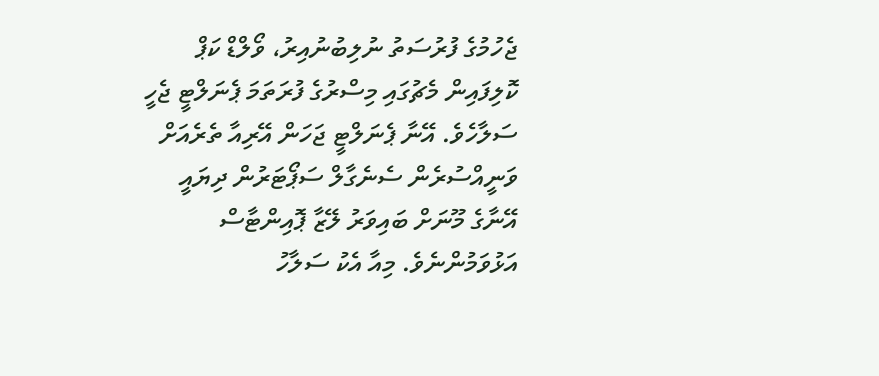ޖެހުމުގެ ފުރުސަތު ނުލިބުނުއިރު، ވޯލްޑް ކަޕް ކޮލިފައިން މެޗުގައި މިސްރުގެ ފުރަތަމަ ޕެނަލްޓީ ޖެހީ ސަލާހެވެ. އޭނާ ޕެނަލްޓީ ޖަހަން އޭރިއާ ތެރެއަށް ވަނީއްސުރެން ސެނެގާލް ސަޕޯޓަރުން ދިޔައީ އޭނާގެ މޫނަށް ބައިވަރު ލޭޒާ ޕޮއިންޓާސް އަޅުވަމުންނެވެ. މިއާ އެކު ސަލާހު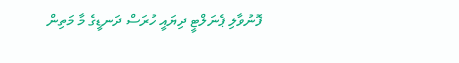ފޮނުވާލި ޕެނަލްޓީ ދިޔައީ ހުރަސް ދަނޑީގެ މާ މަތިން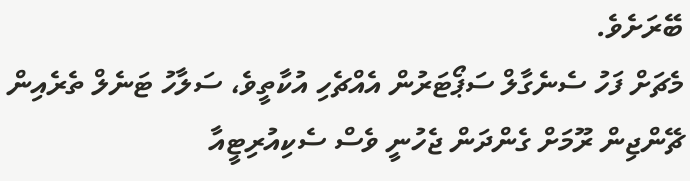ބޭރަށެވެ.
މެޗަށް ފަހު ސެނެގާލް ސަޕޯޓަރުން އެއްޗެހި އުކާތީވެ، ސަލާހު ޓަނެލް ތެރެއިން ޗޭންޖިން ރޫމަށް ގެންދަން ޖެހުނީ ވެސް ސެކިއުރިޓީއާ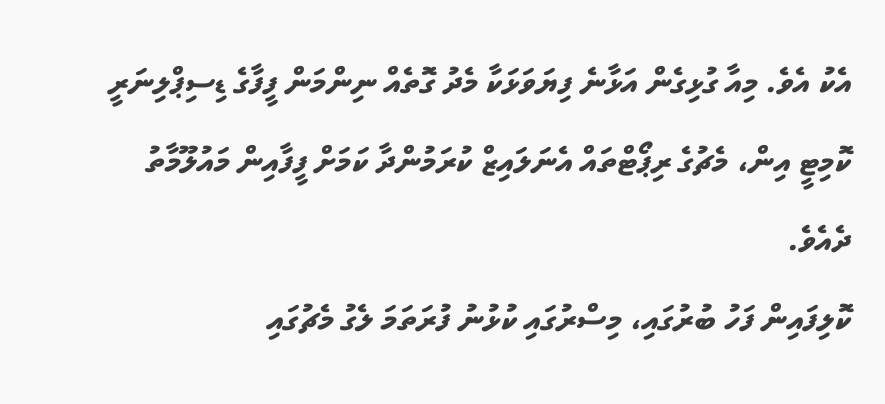އެކު އެވެ. މިއާ ގުޅިގެން އަޅާނެ ފިޔަވަޅަކާ މެދު ގޮތެއް ނިންމަން ފީފާގެ ޑިސިޕްލިނަރީ ކޮމިޓީ އިން، މެޗުގެ ރިޕޯޓްތައް އެނަލައިޒް ކުރަމުންދާ ކަމަށް ފީފާއިން މައުލޫމާތު ދެއެވެ.
ކޮލިފައިން ފަހު ބުރުގައި، މިސްރުގައި ކުޅުނު ފުރަތަމަ ލެގު މެޗުގައި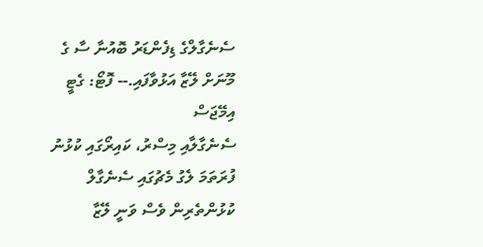ސެނެގާލްގެ ޑިފެންޑަރު ބޮއުނާ ސާ ގެ މޫނަށް ލޭޒާ އަޅުވާފައި.-- ފޮޓޯ: ގެޓީ އިމޭޖަސް
ސެނެގާލާއި މިސްރު، ކައިރޯގައި ކުޅުނު ފުރަތަމަ ލެގު މެޗުގައި ސެނެގާލް ކުޅުންތެރިން ވެސް ވަނީ ލޭޒާ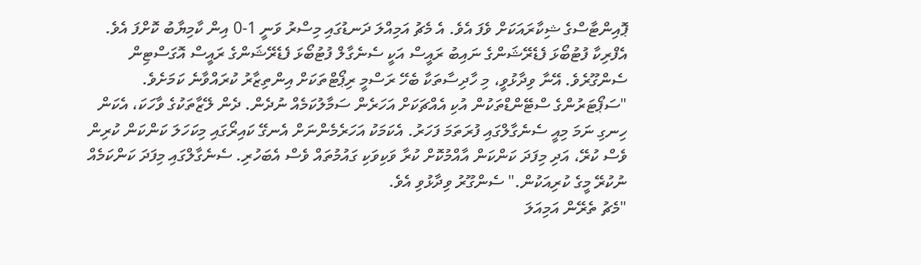ޕޮއިންޓާސްގެ ޝިކާރައަކަށް ވެފަ އެވެ. އެ މެޗު އަމިއްލަ ދަނޑުގައި މިސްރު ވަނީ 1-0 އިން ކާމިޔާބު ކޮށްފަ އެވެ.
އެފްރިކާ ފުޓުބޯޅަ ފެޑެރޭޝަންގެ ނައިބު ރައީސް އަކީ ސެނެގާލް ފުޓުބޯޅަ ފެޑެރޭޝަންގެ ރައީސް އޮގަސްޓިން ސެންގޫރެވެ. އޭނާ ވިދާޅުވީ، މި ހާދިސާތަކާ ބެހޭ ރަސްމީ ރިޕޯޓްތަކަށް އިންތިޒާރު ކުރައްވާނެ ކަމަށެވެ.
"ސަޕޯޓަރުންގެ ސްޓޭންޑްތަކުން އުކި އެއްޗަކަށް އަހަރެން ސަމާލުކަމެއް ނުދެން. ދެން ލޭޒާތަކުގެ ވާހަކަ، އެކަން ހިނގި ނަމަ މިއީ ސެނެގާލްގައި ފުރަތަމަ ފަހަރު. އެކަމަކު އަހަރެމެންނަށް އެނގޭ ކައިރޯގައި މިކަހަލަ ކަންކަން ކުރިން ވެސް ކުރޭ، އަދި މިފަދަ ކަންކަން އާއްމުކޮށް ކުރާ ވަކިވަކި ގައުމުތައް ވެސް އެބަހުރި. ސެނެގާލްގައި މިފަދަ ކަންކަމެއް ނުކުރޭ މީގެ ކުރިއަކުން." ސެންގޫރު ވިދާޅުވި އެވެ.
"މެޗު ތެރޭން އަމިއަލަ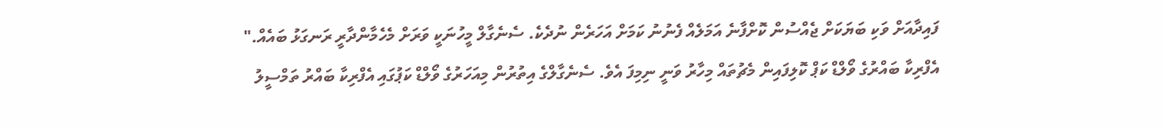ފައިދާއަށް ވަކި ބަޔަކަށް ޖެއްސުން ކޮށްފާނެ އަމަލެއް ފެނުނު ކަމަށް އަހަރެން ނުދެކެ. ސެނެގާލް މީހުނަކީ ވަރަށް މެހެމާންދާރީ ރަނގަޅު ބައެއް."
އެފްރިކާ ބައްރުގެ ވޯލްޑް ކަޕް ކޮލިފައިން މެޗުތައް މިހާރު ވަނީ ނިމިފަ އެވެ. ސެނެގާލްގެ އިތުރުން މިއަހަރުގެ ވޯލްޑް ކަޕުގައި އެފްރިކާ ބައްރު ތަމްސީލު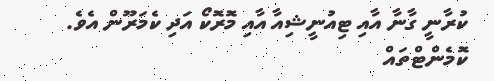ކުރާނީ ގާނާ އާއި ޓިއުނީޝިއާ އާއި މޮރޮކޯ އަދި ކެމަރޫން އެވެ.
ކޮމެންޓްތައް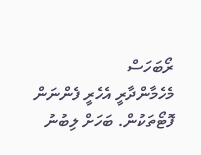ރޯބަހަސް
މެހެމާންދާރީ އެހެރީ ފެންނަން ފޮޓޯތަކުން. ބަހަށް ލިބުނު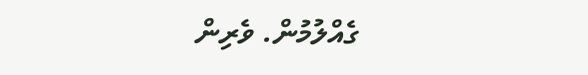ގެއްލުމުން. ވެރިން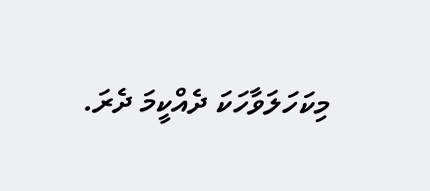މިކަހަލަވާހަކަ ދެއްކީމަ ދެރަ.